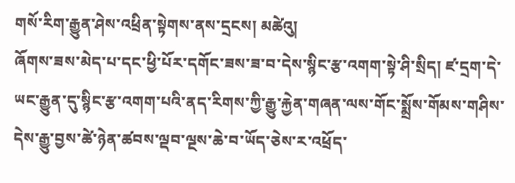གསོ་རིག་རྒྱུན་ཤེས་འཕྲིན་སྟེགས་ནས་དྲངས། མཚེའུ།
ཞོགས་ཟས་མེད་པ་དང་ཕྱི་པོར་དགོང་ཟས་ཟ་བ་དེས་སྙིང་རྩ་འགག་སྟེ་ཤི་སྲིད། ཛ་དྲག་དེ་ཡང་རྒྱུན་དུ་སྙིང་རྩ་འགག་པའི་ནད་རིགས་ཀྱི་རྒྱུ་རྐྱེན་གཞན་ལས་གོང་སྨྲོས་གོམས་གཤིས་དེས་རྒྱུ་བྱས་ཚེ་ཉེན་ཚབས་ལྡབ་ལྔས་ཆེ་བ་ཡོད་ཅེས་ར་འཕྲོད་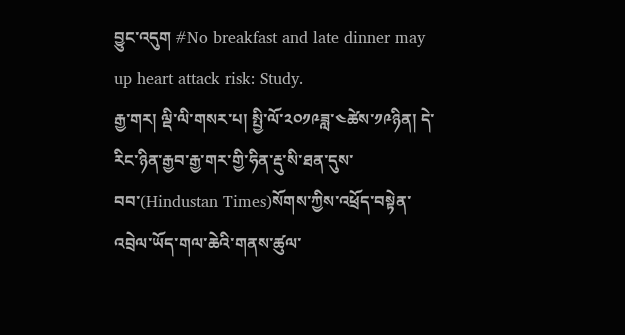བྱུང་འདུག #No breakfast and late dinner may up heart attack risk: Study.
རྒྱ་གར། ལྡི་ལི་གསར་པ། སྤྱི་ལོ་༢༠༡༩ཟླ་༤ཚེས་༡༩ཉིན། དེ་རིང་ཉིན་རྒྱབ་རྒྱ་གར་གྱི་ཧིན་རྡུ་སི་ཐན་དུས་བབ་(Hindustan Times)སོགས་ཀྱིས་འཕྲོད་བསྟེན་འབྲེལ་ཡོད་གལ་ཆེའི་གནས་ཚུལ་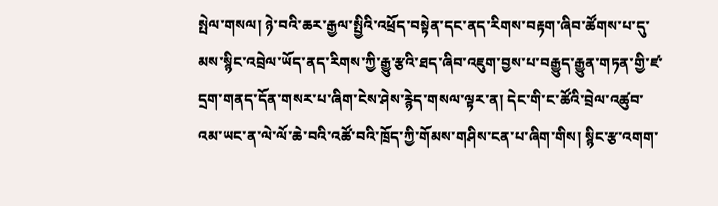སྤེལ་གསལ། ཉེ་བའི་ཆར་རྒྱལ་སྤྱིའི་འཕྲོད་བསྟེན་དང་ནད་རིགས་བརྟག་ཞིབ་ཚོགས་པ་དུ་མས་སྙིང་འབྲེལ་ཡོད་ནད་རིགས་ཀྱི་རྒྱུ་རྩའི་ཐད་ཞིབ་འཇུག་བྱས་པ་བརྒྱུད་རྒྱུན་གཏན་གྱི་ཛ་དྲག་གནད་དོན་གསར་པ་ཞིག་ངེས་ཤེས་རྙེད་གསལ་ལྟར་ན། དེང་གི་ང་ཚོའི་བྲེལ་འཚུབ་འམ་ཡང་ན་ལེ་ལོ་ཆེ་བའི་འཚོ་བའི་ཁྲོད་ཀྱི་གོམས་གཤིས་ངན་པ་ཞིག་གིས། སྙིང་རྩ་འགག་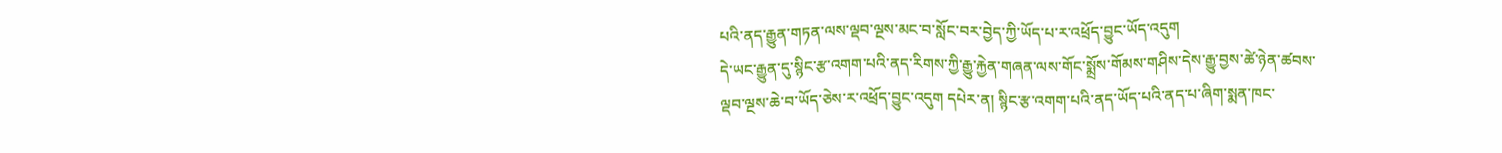པའི་ནད་རྒྱུན་གཏན་ལས་ལྡབ་ལྔས་མང་བ་སློང་བར་བྱེད་ཀྱི་ཡོད་པ་ར་འཕྲོད་བྱུང་ཡོད་འདུག
དེ་ཡང་རྒྱུན་དུ་སྙིང་རྩ་འགག་པའི་ནད་རིགས་ཀྱི་རྒྱུ་རྐྱེན་གཞན་ལས་གོང་སྨྲོས་གོམས་གཤིས་དེས་རྒྱུ་བྱས་ཚེ་ཉེན་ཚབས་ལྡབ་ལྔས་ཆེ་བ་ཡོད་ཅེས་ར་འཕྲོད་བྱུང་འདུག དཔེར་ན། སྙིང་རྩ་འགག་པའི་ནད་ཡོད་པའི་ནད་པ་ཞིག་སྨན་ཁང་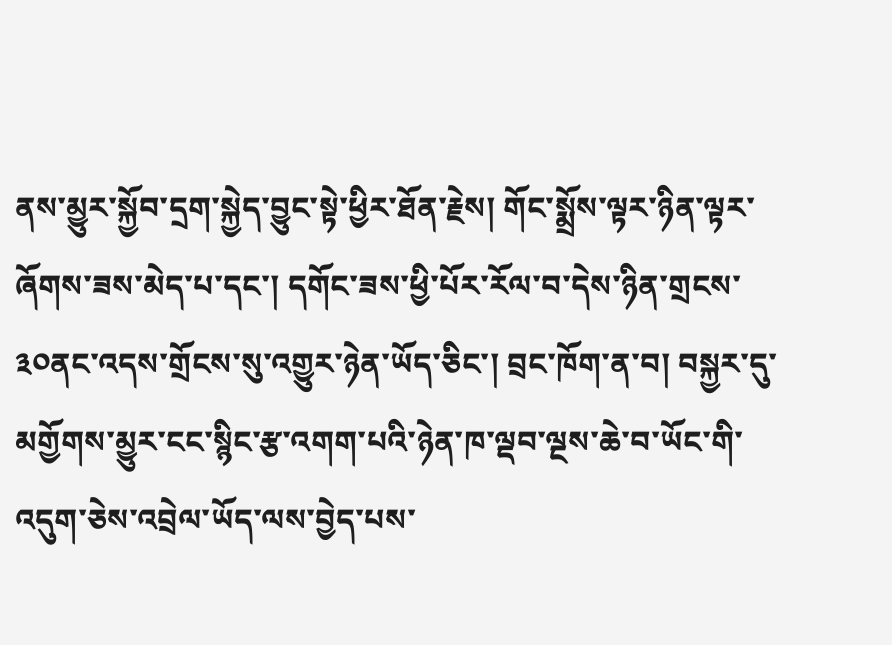ནས་མྱུར་སྐྱོབ་དྲག་སྐྱེད་བྱུང་སྟེ་ཕྱིར་ཐོན་རྗེས། གོང་སྨྲོས་ལྟར་ཉིན་ལྟར་ཞོགས་ཟས་མེད་པ་དང་། དགོང་ཟས་ཕྱི་པོར་རོལ་བ་དེས་ཉིན་གྲངས་༣༠ནང་འདས་གྲོངས་སུ་འགྱུར་ཉེན་ཡོད་ཅིང་། བྲང་ཁོག་ན་བ། བསྐྱར་དུ་མགྱོགས་མྱུར་ངང་སྙིང་རྩ་འགག་པའི་ཉེན་ཁ་ལྡབ་ལྔས་ཆེ་བ་ཡོང་གི་འདུག་ཅེས་འབྲེལ་ཡོད་ལས་བྱེད་པས་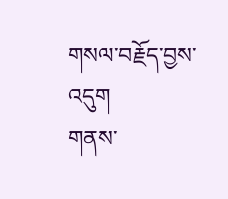གསལ་བརྗོད་བྱས་འདུག
གནས་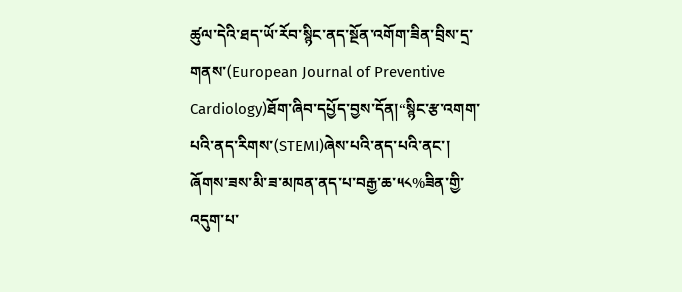ཚུལ་དེའི་ཐད་ཡོ་རོབ་སྙིང་ནད་སྔོན་འགོག་ཟིན་བྲིས་དྲ་གནས་(European Journal of Preventive Cardiology)ཐོག་ཞིབ་དཔྱོད་བྱས་དོན།“སྙིང་རྩ་འགག་པའི་ནད་རིགས་(STEMI)ཞེས་པའི་ནད་པའི་ནང་། ཞོགས་ཟས་མི་ཟ་མཁན་ནད་པ་བརྒྱ་ཆ་༥༨%ཟིན་གྱི་འདུག་པ་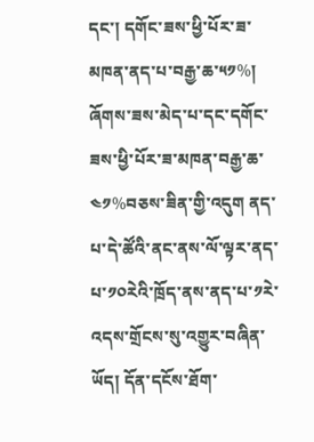དང་། དགོང་ཟས་ཕྱི་པོར་ཟ་མཁན་ནད་པ་བརྒྱ་ཆ་༥༡%། ཞོགས་ཟས་མེད་པ་དང་དགོང་ཟས་ཕྱི་པོར་ཟ་མཁན་བརྒྱ་ཆ་༤༡%བཅས་ཟིན་གྱི་འདུག ནད་པ་དེ་ཚོའི་ནང་ནས་ལོ་ལྟར་ནད་པ་༡༠རེའི་ཁྲོད་ནས་ནད་པ་༡རེ་འདས་གྲོངས་སུ་འགྱུར་བཞིན་ཡོད། དོན་དངོས་ཐོག་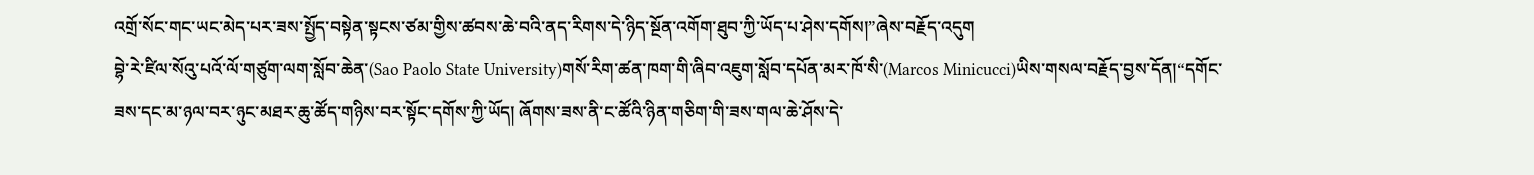འགྲོ་སོང་གང་ཡང་མེད་པར་ཟས་སྤྱོད་བསྟེན་སྟངས་ཙམ་གྱིས་ཚབས་ཆེ་བའི་ནད་རིགས་དེ་ཉིད་སྔོན་འགོག་ཐུབ་ཀྱི་ཡོད་པ་ཤེས་དགོས།”ཞེས་བརྗོད་འདུག
བྷེ་རེ་ཛིལ་སོའུ་པའོ་ལོ་གཙུག་ལག་སློབ་ཆེན་(Sao Paolo State University)གསོ་རིག་ཚན་ཁག་གི་ཞིབ་འཇུག་སློབ་དཔོན་མར་ཁོ་སི་(Marcos Minicucci)ཡིས་གསལ་བརྗོད་བྱས་དོན།“དགོང་ཟས་དང་མ་ཉལ་བར་ཉུང་མཐར་ཆུ་ཚོད་གཉིས་བར་སྟོང་དགོས་ཀྱི་ཡོད། ཞོགས་ཟས་ནི་ང་ཚོའི་ཉིན་གཅིག་གི་ཟས་གལ་ཆེ་ཤོས་དེ་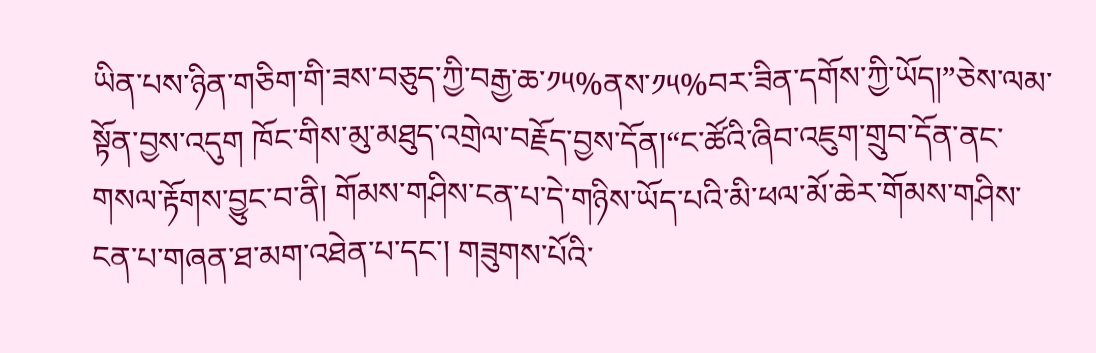ཡིན་པས་ཉིན་གཅིག་གི་ཟས་བཅུད་ཀྱི་བརྒྱ་ཆ་༡༥%ནས་༡༥%བར་ཟིན་དགོས་ཀྱི་ཡོད།”ཅེས་ལམ་སྟོན་བྱས་འདུག ཁོང་གིས་མུ་མཐུད་འགྲེལ་བརྗོད་བྱས་དོན།“ང་ཚོའི་ཞིབ་འཇུག་གྲུབ་དོན་ནང་གསལ་རྟོགས་བྱུང་བ་ནི། གོམས་གཤིས་ངན་པ་དེ་གཉིས་ཡོད་པའི་མི་ཕལ་མོ་ཆེར་གོམས་གཤིས་ངན་པ་གཞན་ཐ་མག་འཐེན་པ་དང་། གཟུགས་པོའི་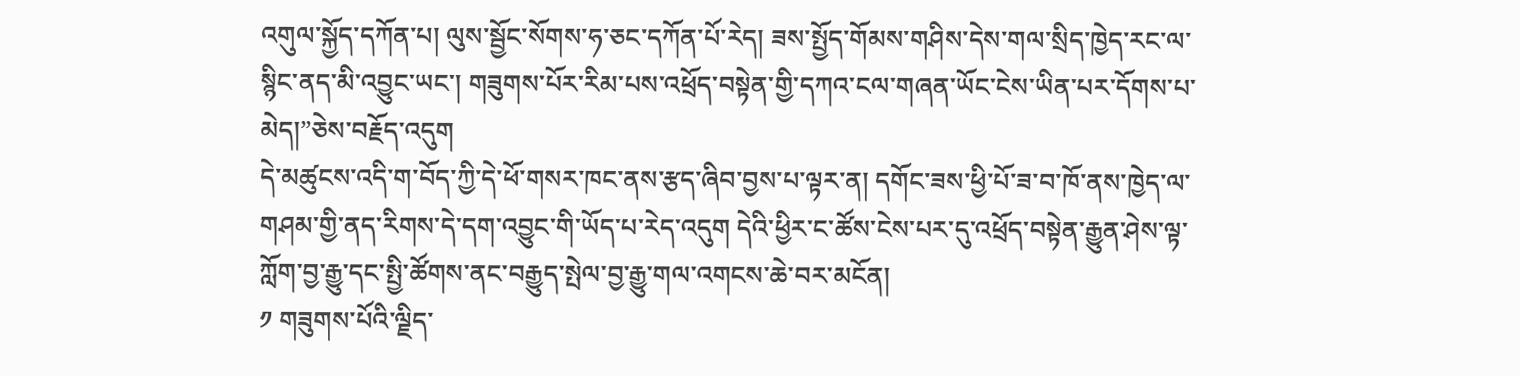འགུལ་སྐྱོད་དཀོན་པ། ལུས་སྦྱོང་སོགས་ཧ་ཅང་དཀོན་པོ་རེད། ཟས་སྤྱོད་གོམས་གཤིས་དེས་གལ་སྲིད་ཁྱེད་རང་ལ་སྙིང་ནད་མི་འབྱུང་ཡང་། གཟུགས་པོར་རིམ་པས་འཕྲོད་བསྟེན་གྱི་དཀའ་ངལ་གཞན་ཡོང་ངེས་ཡིན་པར་དོགས་པ་མེད།”ཅེས་བརྗོད་འདུག
དེ་མཚུངས་འདི་ག་བོད་ཀྱི་དེ་ཕོ་གསར་ཁང་ནས་རྩད་ཞིབ་བྱས་པ་ལྟར་ན། དགོང་ཟས་ཕྱི་པོ་ཟ་བ་ཁོ་ནས་ཁྱེད་ལ་གཤམ་གྱི་ནད་རིགས་དེ་དག་འབྱུང་གི་ཡོད་པ་རེད་འདུག དེའི་ཕྱིར་ང་ཚོས་ངེས་པར་དུ་འཕྲོད་བསྟེན་རྒྱུན་ཤེས་ལྟ་ཀློག་བྱ་རྒྱུ་དང་སྤྱི་ཚོགས་ནང་བརྒྱུད་སྤེལ་བྱ་རྒྱུ་གལ་འགངས་ཆེ་བར་མངོན།
༡ གཟུགས་པོའི་ལྗིད་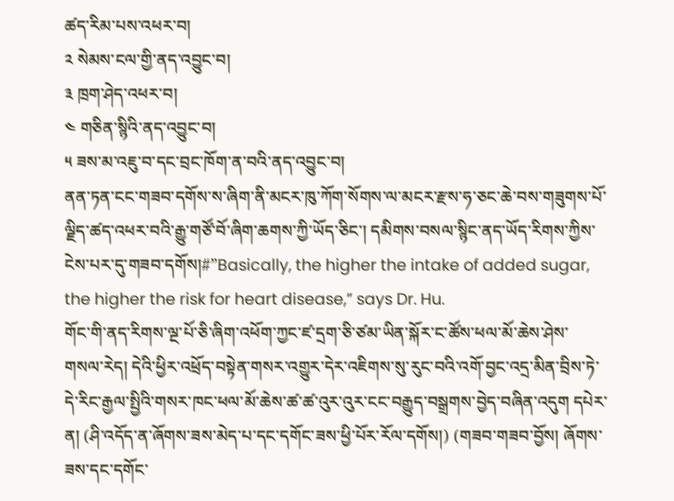ཚད་རིམ་པས་འཕར་བ།
༢ སེམས་ངལ་གྱི་ནད་འབྱུང་བ།
༣ ཁྲག་ཤེད་འཕར་བ།
༤ གཅིན་སྙིའི་ནད་འབྱུང་བ།
༥ ཟས་མ་འཇུ་བ་དང་བྲང་ཁོག་ན་བའི་ནད་འབྱུང་བ།
ནན་ཏན་ངང་གཟབ་དགོས་ས་ཞིག་ནི་མངར་ཁུ་ཀོག་སོགས་ལ་མངར་རྫས་ཧ་ཅང་ཆེ་བས་གཟུགས་པོ་ལྗིད་ཚད་འཕར་བའི་རྒྱུ་གཙོ་བོ་ཞིག་ཆགས་ཀྱི་ཡོད་ཅིང་། དམིགས་བསལ་སྙིང་ནད་ཡོད་རིགས་ཀྱིས་ངེས་པར་དུ་གཟབ་དགོས།#”Basically, the higher the intake of added sugar, the higher the risk for heart disease,” says Dr. Hu.
གོང་གི་ནད་རིགས་ལྔ་པོ་ཅི་ཞིག་འཕོག་ཀྱང་ཛ་དྲག་ཅི་ཙམ་ཡིན་སྐོར་ང་ཚོས་ཕལ་མོ་ཆེས་ཤེས་གསལ་རེད། དེའི་ཕྱིར་འཕྲོད་བསྟེན་གསར་འགྱུར་དེར་འཇིགས་སུ་རུང་བའི་འགོ་བྱང་འདྲ་མིན་བྲིས་ཏེ་དེ་རིང་རྒྱལ་སྤྱིའི་གསར་ཁང་ཕལ་མོ་ཆེས་ཚ་ཚ་འུར་འུར་ངང་བརྒྱུད་བསྒྲགས་བྱེད་བཞིན་འདུག དཔེར་ན། (ཤི་འདོད་ན་ཞོགས་ཟས་མེད་པ་དང་དགོང་ཟས་ཕྱི་པོར་རོལ་དགོས།) (གཟབ་གཟབ་བྱོས། ཞོགས་ཟས་དང་དགོང་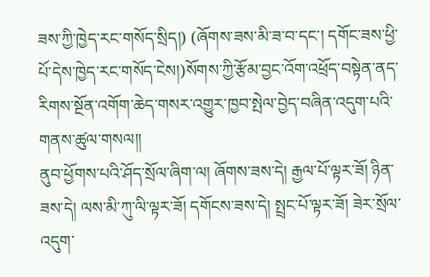ཟས་ཀྱི་ཁྱེད་རང་གསོད་སྲིད།) (ཞོགས་ཟས་མི་ཟ་བ་དང་། དགོང་ཟས་ཕྱི་པོ་དེས་ཁྱེད་རང་གསོད་ངེས།)སོགས་ཀྱི་རྩོམ་བྱང་འོག་འཕྲོད་བསྟེན་ནད་རིགས་སྔོན་འགོག་ཆེད་གསར་འགྱུར་ཁྱབ་སྤེལ་བྱེད་བཞིན་འདུག་པའི་གནས་ཚུལ་གསལ།།
ནུབ་ཕྱོགས་པའི་ཤོད་སྲོལ་ཞིག་ལ། ཞོགས་ཟས་དེ། རྒྱལ་པོ་ལྟར་ཟོ། ཉིན་ཟས་དེ། ལས་མི་ཀུ་ལི་ལྟར་ཟོ། དགོངས་ཟས་དེ། སྤྲང་པོ་ལྟར་ཟོ། ཟེར་སྲོལ་འདུག་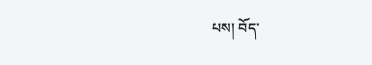པས། བོད་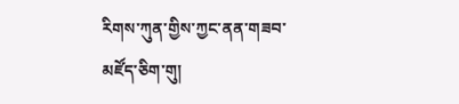རིགས་ཀུན་གྱིས་ཀྱང་ནན་གཟབ་མཛོད་ཅིག་གུ།